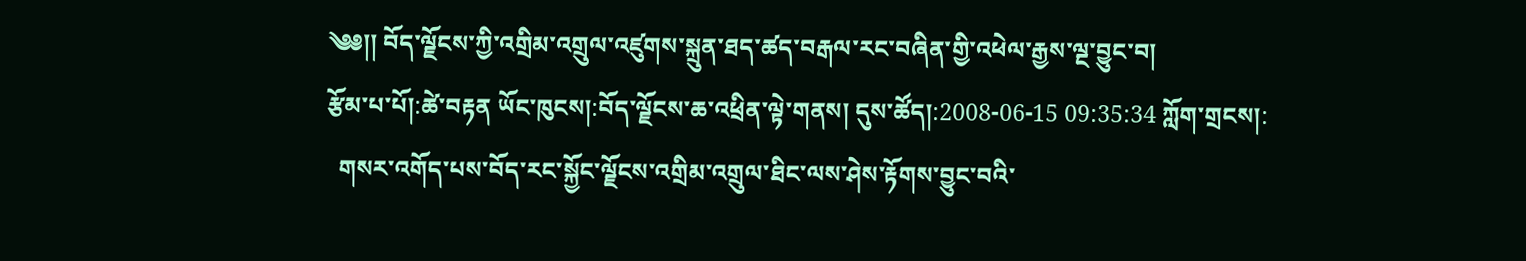༄༅།། བོད་ལྗོངས་ཀྱི་འགྲིམ་འགྲུལ་འཛུགས་སྐྲུན་ཐད་ཚད་བརྒལ་རང་བཞིན་གྱི་འཕེལ་རྒྱས་ལྔ་བྱུང་བ།
རྩོམ་པ་པོ།:ཚེ་བརྟན ཡོང་ཁུངས།:བོད་ལྗོངས་ཆ་འཕྲིན་ལྟེ་གནས། དུས་ཚོད།:2008-06-15 09:35:34 ཀློག་གྲངས།:
  གསར་འགོད་པས་བོད་རང་སྐྱོང་ལྗོངས་འགྲིམ་འགྲུལ་ཐིང་ལས་ཤེས་རྟོགས་བྱུང་བའི་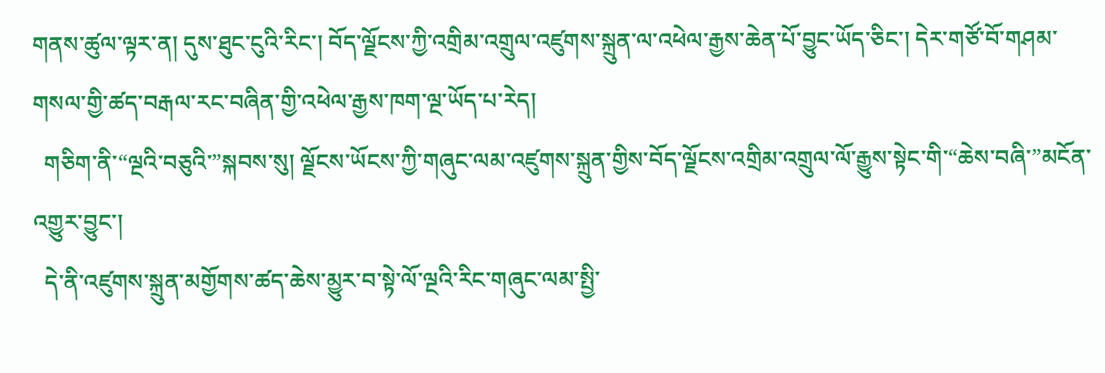གནས་ཚུལ་ལྟར་ན། དུས་ཐུང་ངུའི་རིང་། བོད་ལྗོངས་ཀྱི་འགྲིམ་འགྲུལ་འཛུགས་སྐྲུན་ལ་འཕེལ་རྒྱས་ཆེན་པོ་བྱུང་ཡོད་ཅིང་། དེར་གཙོ་བོ་གཤམ་གསལ་གྱི་ཚད་བརྒལ་རང་བཞིན་གྱི་འཕེལ་རྒྱས་ཁག་ལྔ་ཡོད་པ་རེད།
  གཅིག་ནི་“ལྔའི་བཅུའི་”སྐབས་སུ། ལྗོངས་ཡོངས་ཀྱི་གཞུང་ལམ་འཛུགས་སྐྲུན་གྱིས་བོད་ལྗོངས་འགྲིམ་འགྲུལ་ལོ་རྒྱུས་སྟེང་གི་“ཆེས་བཞི་”མངོན་འགྱུར་བྱུང་།
  དེ་ནི་འཛུགས་སྐྲུན་མགྱོགས་ཚད་ཆེས་མྱུར་བ་སྟེ་ལོ་ལྔའི་རིང་གཞུང་ལམ་སྤྱི་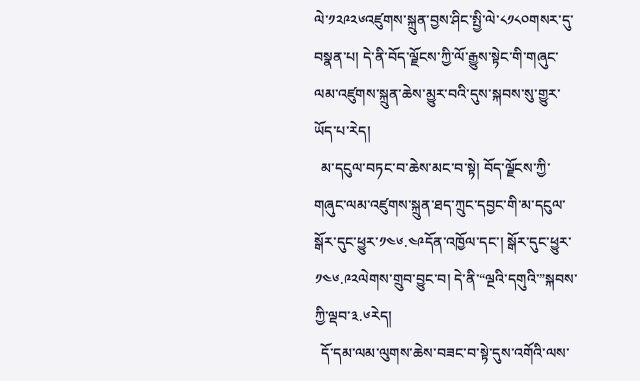ལེ་༡༢༩༢༦འཛུགས་སྐྲུན་བྱས་ཤིང་སྤྱི་ལེ་༨༡༨༠གསར་དུ་བསྣན་པ། དེ་ནི་བོད་ལྗོངས་ཀྱི་ལོ་རྒྱུས་སྟེང་གི་གཞུང་ལམ་འཛུགས་སྐྲུན་ཆེས་མྱུར་བའི་དུས་སྐབས་སུ་གྱུར་ཡོད་པ་རེད།
  མ་དངུལ་བཏང་བ་ཆེས་མང་བ་སྟེ། བོད་ལྗོངས་ཀྱི་གཞུང་ལམ་འཛུགས་སྐྲུན་ཐད་ཀྲུང་དབྱང་གི་མ་དངུལ་སྒོར་དུང་ཕྱུར་༡༤༦.༤༩དོན་འཁྱོལ་དང་། སྒོར་དུང་ཕྱུར་༡༤༦.༩༢ལེགས་གྲུབ་བྱུང་བ། དེ་ནི་“ལྔའི་དགུའི་”སྐབས་ཀྱི་ལྡབ་༣.༦རེད།
  དོ་དམ་ལམ་ལུགས་ཆེས་བཟང་བ་སྟེ་དུས་འགོའི་ལས་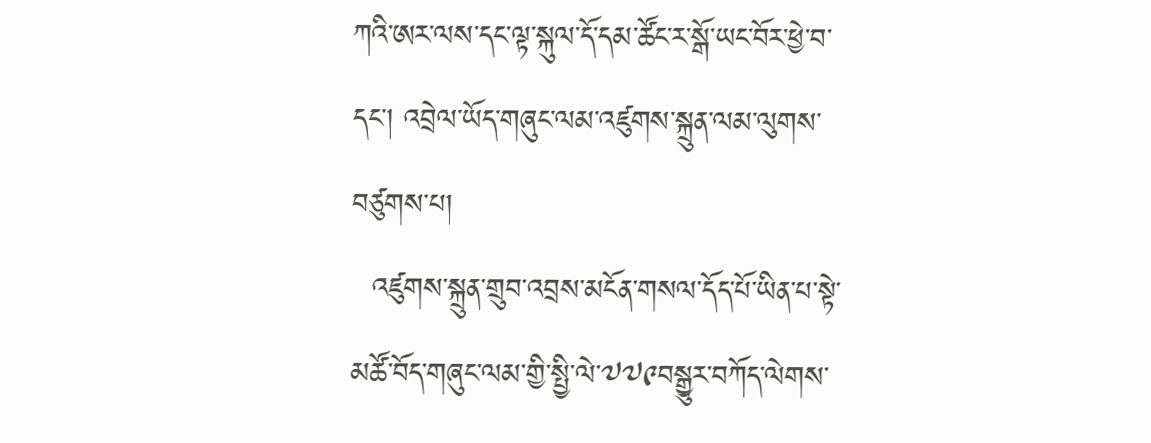ཀའི་ཨར་ལས་དང་ལྟ་སྐུལ་དོ་དམ་ཚོང་ར་སྒོ་ཡང་བོར་ཕྱེ་བ་དང་། འབྲེལ་ཡོད་གཞུང་ལམ་འཛུགས་སྐྲུན་ལམ་ལུགས་བཙུགས་པ།
  འཛུགས་སྐྲུན་གྲུབ་འབྲས་མངོན་གསལ་དོད་པོ་ཡིན་པ་སྟེ་མཚོ་བོད་གཞུང་ལམ་གྱི་སྤྱི་ལེ་༧༧༩བསྒྱུར་བཀོད་ལེགས་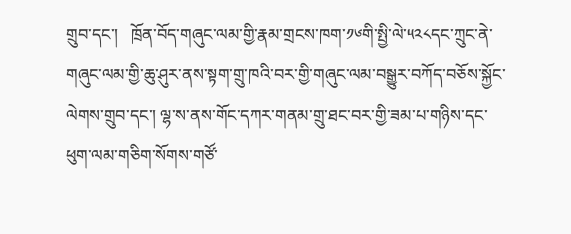གྲུབ་དང་།   ཁྲོན་བོད་གཞུང་ལམ་གྱི་རྣམ་གྲངས་ཁག་༡༦གི་སྤྱི་ལེ་༥༢༨དང་ཀྲུང་ནེ་གཞུང་ལམ་གྱི་ཆུ་ཤུར་ནས་སྟག་གྲུ་ཁའི་བར་གྱི་གཞུང་ལམ་བསྒྱུར་བཀོད་བཅོས་སྐྱོང་ལེགས་གྲུབ་དང་། ལྷ་ས་ནས་གོང་དཀར་གནམ་གྲུ་ཐང་བར་གྱི་ཟམ་པ་གཉིས་དང་ཕུག་ལམ་གཅིག་སོགས་གཙོ་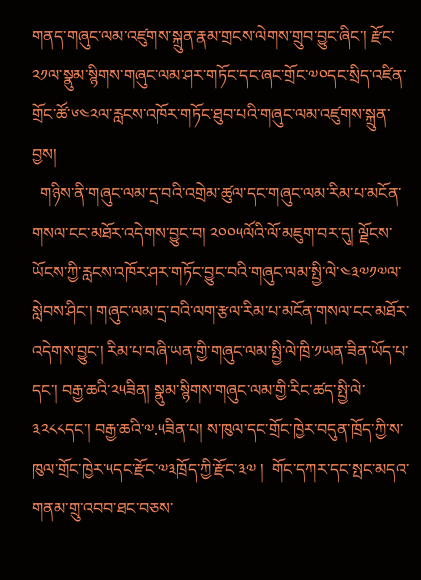གནད་གཞུང་ལམ་འཛུགས་སྐྲུན་རྣམ་གྲངས་ལེགས་གྲུབ་བྱུང་ཞིང་། རྫོང་༢༡ལ་སྣུམ་སྙིགས་གཞུང་ལམ་ཤར་གཏོང་དང་ཞང་གྲོང་༧༠དང་སྲིད་འཛིན་གྲོང་ཚོ་༦༤༢ལ་རླངས་འཁོར་གཏོང་ཐུབ་པའི་གཞུང་ལམ་འཛུགས་སྐྲུན་བྱས།
  གཉིས་ནི་གཞུང་ལམ་དྲ་བའི་འགྲེམ་ཚུལ་དང་གཞུང་ལམ་རིམ་པ་མངོན་གསལ་ངང་མཐོར་འདེགས་བྱུང་བ། ༢༠༠༥ལོའི་ལོ་མཇུག་བར་དུ། ལྗོངས་ཡོངས་ཀྱི་རླངས་འཁོར་ཤར་གཏོང་བྱུང་བའི་གཞུང་ལམ་སྤྱི་ལེ་༤༣༧༡༧ལ་སླེབས་ཤིང་། གཞུང་ལམ་དྲ་བའི་ལག་རྩལ་རིམ་པ་མངོན་གསལ་ངང་མཐོར་འདེགས་བྱུང་། རིམ་པ་བཞི་ཡན་གྱི་གཞུང་ལམ་སྤྱི་ལེ་ཁྲི་༡ཡན་ཟིན་ཡོད་པ་དང་། བརྒྱ་ཆའི་༢༥ཟིན། སྣུམ་སྙིགས་གཞུང་ལམ་གྱི་རིང་ཚད་སྤྱི་ལེ་༣༢༨༨དང་། བརྒྱ་ཆའི་༧.༥ཟིན་པ། ས་ཁུལ་དང་གྲོང་ཁྱེར་བདུན་ཁྲོད་ཀྱི་ས་ཁུལ་གྲོང་ཁྱེར་༥དང་རྫོང་༧༣ཁྲོད་ཀྱི་རྫོང་༣༧ །  གོང་དཀར་དང་སྤང་མདའ་གནམ་གྲུ་འབབ་ཐང་བཅས་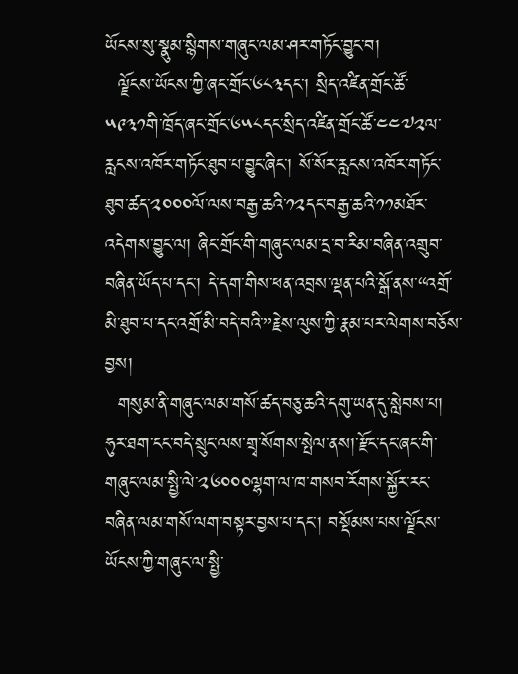ཡོངས་སུ་སྣུམ་སྙིགས་གཞུང་ལམ་ཤར་གཏོང་བྱུང་བ།
  ལྗོངས་ཡོངས་ཀྱི་ཞང་གྲོང་༦༨༣དང་། སྲིད་འཛིན་གྲོང་ཚོ་༥༩༣༡གི་ཁྲོད་ཞང་གྲོང་༦༥༨དང་སྲིད་འཛིན་གྲོང་ཚོ་༤༤༧༢ལ་རླངས་འཁོར་གཏོང་ཐུབ་པ་བྱུང་ཞིང་། སོ་སོར་རླངས་འཁོར་གཏོང་ཐུབ་ཚད་༢༠༠༠ལོ་ལས་བརྒྱ་ཆའི་༡༢དང་བརྒྱ་ཆའི་༡༡མཐོར་འདེགས་བྱུང་ལ། ཞིང་གྲོང་གི་གཞུང་ལམ་དྲ་བ་རིམ་བཞིན་འགྲུབ་བཞིན་ཡོད་པ་དང་། དེ་དག་གིས་ཕན་འབྲས་ལྡན་པའི་སྒོ་ནས་“འགྲོ་མི་ཐུབ་པ་དང་འགྲོ་མི་བདེ་བའི་”རྗེས་ལུས་ཀྱི་རྣམ་པར་ལེགས་བཅོས་བྱས།
  གསུམ་ནི་གཞུང་ལམ་གསོ་ཚད་བཅུ་ཆའི་དགུ་ཡན་དུ་སླེབས་པ། ཧུར་ཐག་ངང་བདེ་སྲུང་ལས་གྲྭ་སོགས་སྤེལ་ནས།་རྫོང་དང་ཞང་གི་གཞུང་ལམ་སྤྱི་ལེ་༢༦༠༠༠ལྷག་ལ་ཁ་གསབ་རོགས་སྐྱོར་རང་བཞིན་ལམ་གསོ་ལག་བསྟར་བྱས་པ་དང་། བསྡོམས་པས་ལྗོངས་ཡོངས་ཀྱི་གཞུང་ལ་སྤྱི་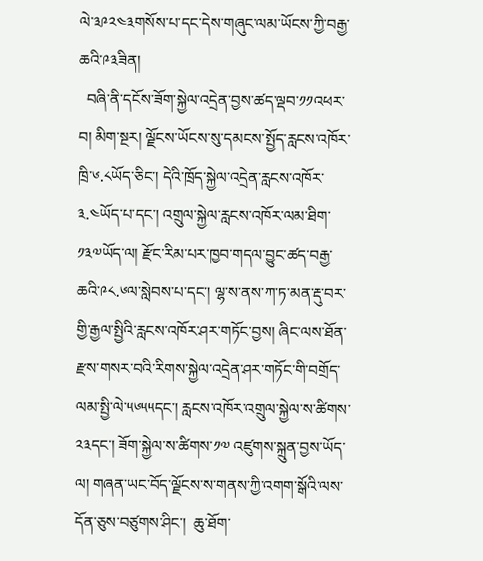ལེ་༣༩༢༤༣གསོས་པ་དང་དེས་གཞུང་ལམ་ཡོངས་ཀྱི་བརྒྱ་ཆའི་༩༣ཟིན།
  བཞི་ནི་དངོས་ཟོག་སྐྱེལ་འདྲེན་བྱས་ཚད་ལྡབ་༡༡འཕར་བ། མིག་སྔར། ལྗོངས་ཡོངས་སུ་དམངས་སྤྱོད་རླངས་འཁོར་ཁྲི་༦.༨ཡོད་ཅིང་། དེའི་ཁྲོད་སྐྱེལ་འདྲེན་རླངས་འཁོར་༣.༤ཡོད་པ་དང་། འགྲུལ་སྐྱེལ་རླངས་འཁོར་ལམ་ཐིག་༡༣༧ཡོད་ལ། རྫོང་རིམ་པར་ཁྱབ་གདལ་བྱུང་ཚད་བརྒྱ་ཆའི་༩༨.༦ལ་སླེབས་པ་དང་། ལྷ་ས་ནས་ཀ་ཏ་མན་རྡུ་བར་གྱི་རྒྱལ་སྤྱིའི་རླངས་འཁོར་ཤར་གཏོང་བྱས། ཞིང་ལས་ཐོན་རྫས་གསར་བའི་རིགས་སྐྱེལ་འདྲེན་ཤར་གཏོང་གི་བགྲོད་ལམ་སྤྱི་ལེ་༥༦༥༥དང་། རླངས་འཁོར་འགྲུལ་སྐྱེལ་ས་ཚིགས་༢༣དང་། ཟོག་སྐྱེལ་ས་ཚིགས་༡༧ འཛུགས་སྐྲུན་བྱས་ཡོད་ལ། གཞན་ཡང་བོད་ལྗོངས་ས་གནས་ཀྱི་འགག་སྒོའི་ལས་དོན་ཅུས་བཙུགས་ཤིང་།  ཆུ་ཐོག་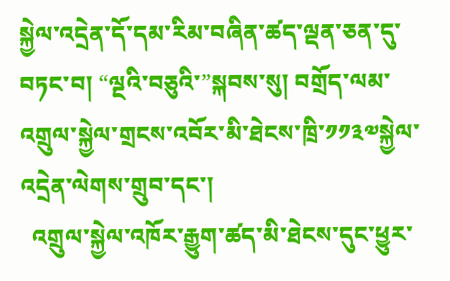སྐྱེལ་འདྲེན་དོ་དམ་རིམ་བཞིན་ཚད་ལྡན་ཅན་དུ་བཏང་བ། “ལྔའི་བཅུའི་”སྐབས་སུ། བགྲོད་ལམ་འགྲུལ་སྐྱེལ་གྲངས་འབོར་མི་ཐེངས་ཁྲི་༡༡༣༧སྐྱེལ་འདྲེན་ལེགས་གྲུབ་དང་།
  འགྲུལ་སྐྱེལ་འཁོར་རྒྱུག་ཚད་མི་ཐེངས་དུང་ཕྱུར་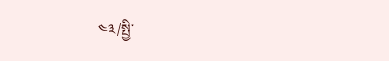༤༣/སྤྱི་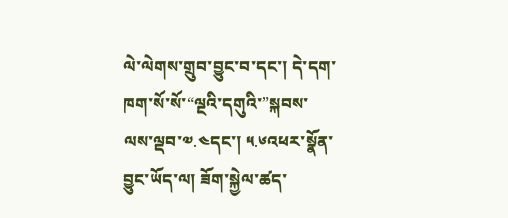ལེ་ལེགས་གྲུབ་བྱུང་བ་དང་། དེ་དག་ཁག་སོ་སོ་“ལྔའི་དགུའི་”སྐབས་ལས་ལྡབ་༧.༤དང་། ༥.༦འཕར་སྣོན་བྱུང་ཡོད་ལ། ཟོག་སྐྱེལ་ཚད་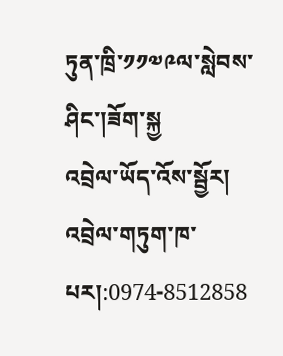ཏུན་ཁྲི་༡༡༧༩ལ་སླེབས་ཤིང་།ཟོག་སྐྱ
འབྲེལ་ཡོད་འོས་སྦྱོར།
འབྲེལ་གཏུག་ཁ་པར།:0974-8512858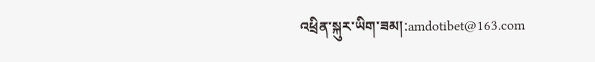འཕྲིན་སྐུར་ཡིག་ཟམ།:amdotibet@163.com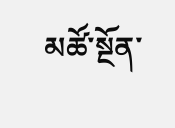མཚོ་སྔོན་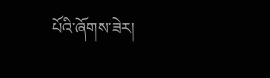པོའི་ཞོགས་ཟེར།